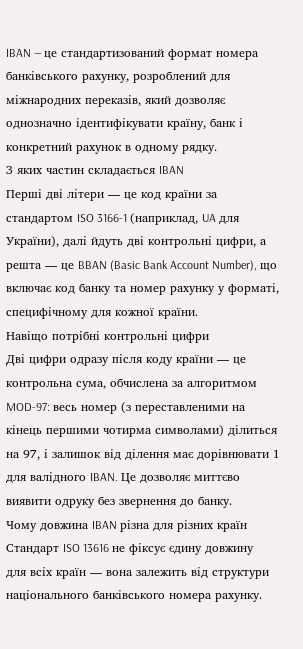IBAN — це стандартизований формат номера банківського рахунку, розроблений для міжнародних переказів, який дозволяє однозначно ідентифікувати країну, банк і конкретний рахунок в одному рядку.
З яких частин складається IBAN
Перші дві літери — це код країни за стандартом ISO 3166-1 (наприклад, UA для України), далі йдуть дві контрольні цифри, а решта — це BBAN (Basic Bank Account Number), що включає код банку та номер рахунку у форматі, специфічному для кожної країни.
Навіщо потрібні контрольні цифри
Дві цифри одразу після коду країни — це контрольна сума, обчислена за алгоритмом MOD-97: весь номер (з переставленими на кінець першими чотирма символами) ділиться на 97, і залишок від ділення має дорівнювати 1 для валідного IBAN. Це дозволяє миттєво виявити одруку без звернення до банку.
Чому довжина IBAN різна для різних країн
Стандарт ISO 13616 не фіксує єдину довжину для всіх країн — вона залежить від структури національного банківського номера рахунку.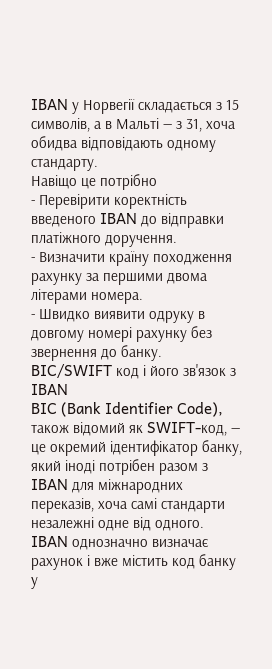IBAN у Норвегії складається з 15 символів, а в Мальті — з 31, хоча обидва відповідають одному стандарту.
Навіщо це потрібно
- Перевірити коректність введеного IBAN до відправки платіжного доручення.
- Визначити країну походження рахунку за першими двома літерами номера.
- Швидко виявити одруку в довгому номері рахунку без звернення до банку.
BIC/SWIFT код і його зв'язок з IBAN
BIC (Bank Identifier Code), також відомий як SWIFT-код, — це окремий ідентифікатор банку, який іноді потрібен разом з IBAN для міжнародних переказів, хоча самі стандарти незалежні одне від одного. IBAN однозначно визначає рахунок і вже містить код банку у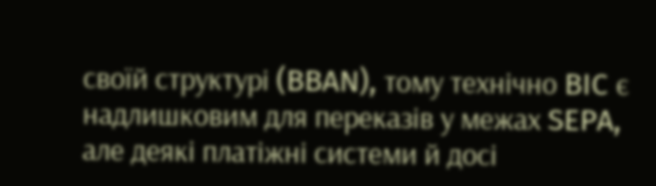своїй структурі (BBAN), тому технічно BIC є надлишковим для переказів у межах SEPA, але деякі платіжні системи й досі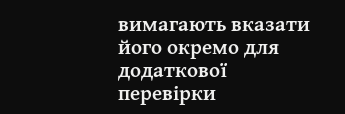вимагають вказати його окремо для додаткової перевірки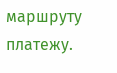маршруту платежу.